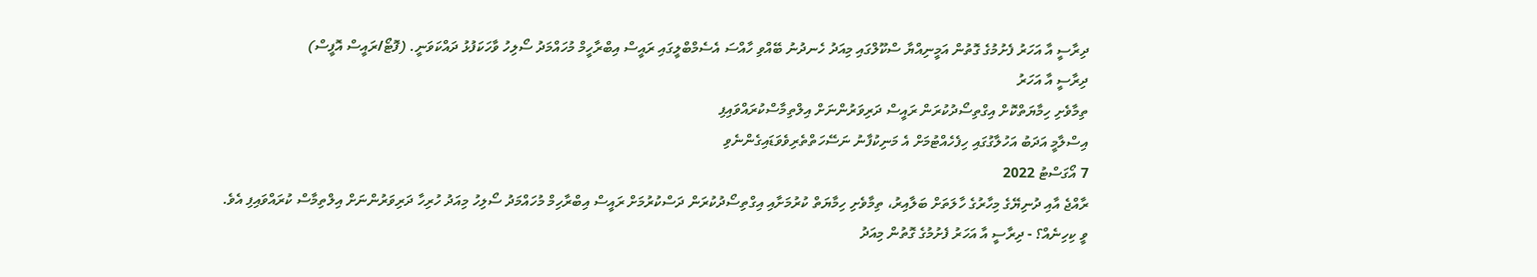ދިރާސީ އާ އަހަރު ފެށުމުގެ ގޮތުން އަމީނިއްޔާ ސްކޫލްގައި މިއަދު ހެނދުނު ބޭއްވި ހާއްސަ އެސެމްބްލީގައި ރައީސް އިބްރާހީމް މުހައްމަދު ސޯލިހު ވާހަކަފުޅު ދައްކަވަނީ. (ފޮޓޯ/ރައީސް އޮފީސް)
ދިރާސީ އާ އަހަރު
ތިމާވެށި ހިމާޔަތްކޮށް އިގްތިސޯދުކުރަން ރައީސް ދަރިވަރުންނަށް އިލްތިމާސްކުރައްވައިފި
އިސްލާމީ އަދަބު އަހުލާގުގައި ހިފެހެއްޓުމަށް އެ މަނިކުފާނު ނަސޭހަތްތެރިވެވަޑައިގެންނެވި
7 އޯގަސްޓު 2022
ރާއްޖެ އާއި ދުނިޔޭގެ މިހާރުގެ ހާލަތަށް ބަލާއިރު، ތިމާވެށި ހިމާޔަތް ކުރުމަށާއި އިގްތިސޯދުކުރަން ދަސްކުރުމަށް ރައީސް އިބްރާހިމް މުހައްމަދު ސޯލިހު މިއަދު ހުރިހާ ދަރިވަރުންނަށް އިލްތިމާސް ކުރައްވައިފި އެވެ.
ވީ ކިހިނެއް؟ - ދިރާސީ އާ އަހަރު ފެށުމުގެ ގޮތުން މިއަދު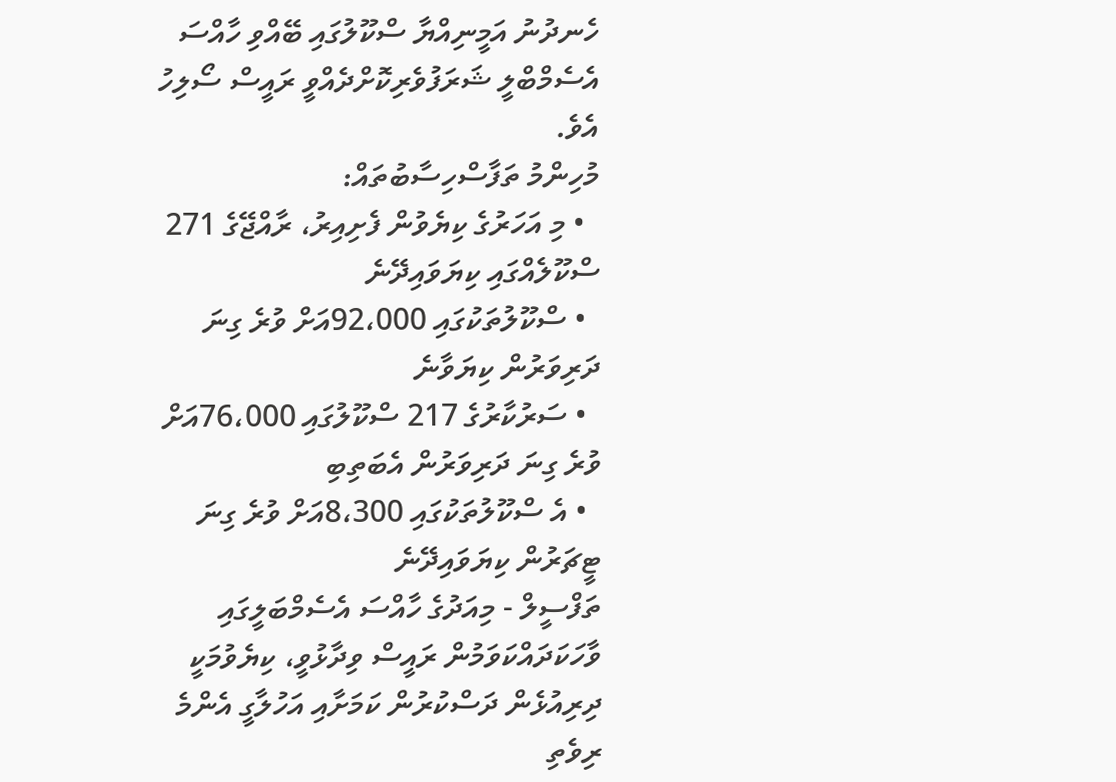ހެނދުނު އަމީނިއްޔާ ސްކޫލުގައި ބޭއްވި ހާއްސަ އެސެމްބްލީ ޝަރަފުވެރިކޮށްދެއްވީ ރައީސް ސޯލިހު އެވެ.
މުހިންމު ތަފާސްހިސާބުތައް:
  • މި އަހަރުގެ ކިޔެވުން ފެށިއިރު، ރާއްޖޭގެ 271 ސްކޫލެއްގައި ކިޔަވައިދޭނެ
  • ސްކޫލުތަކުގައި 92،000އަށް ވުރެ ގިނަ ދަރިވަރުން ކިޔަވާނެ
  • ސަރުކާރުގެ 217 ސްކޫލުގައި 76،000އަށް ވުރެ ގިނަ ދަރިވަރުން އެބަތިބި
  • އެ ސްކޫލުތަކުގައި 8،300އަށް ވުރެ ގިނަ ޓީޗަރުން ކިޔަވައިދޭނެ
ތަފްސީލް - މިއަދުގެ ހާއްސަ އެސެމްބަލީގައި ވާހަކަދައްކަވަމުން ރައީސް ވިދާޅުވީ، ކިޔެވުމަކީ ދިރިއުޅެން ދަސްކުރުން ކަމަށާއި އަހުލާގީ އެންމެ ރިވެތި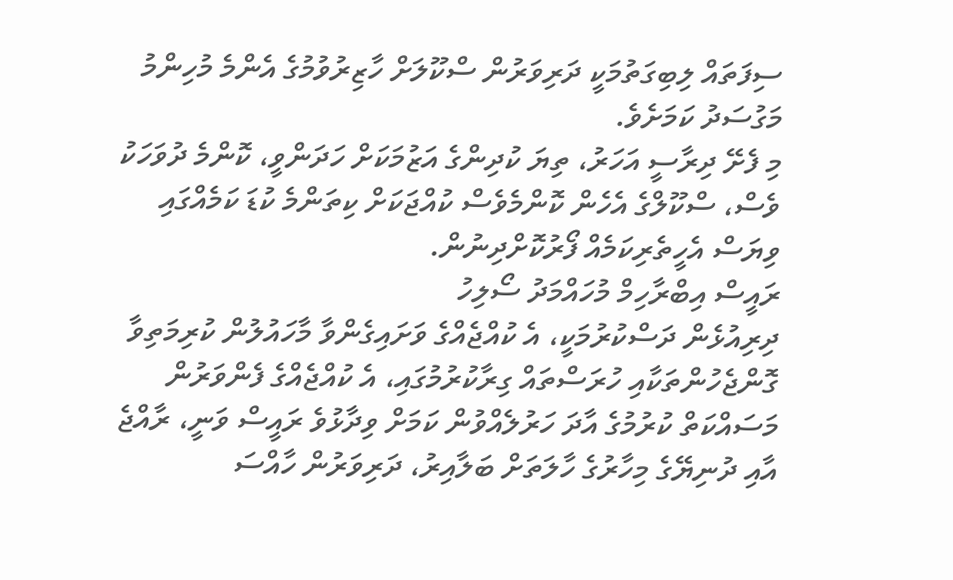ސިފަތައް ލިބިގަތުމަކީ ދަރިވަރުން ސްކޫލަށް ހާޒިރުވުމުގެ އެންމެ މުހިންމު މަގުސަދު ކަމަށެވެ.
މި ފެށޭ ދިރާސީ އަހަރު، ތިޔަ ކުދިންގެ އަޒުމަކަށް ހަދަންވީ، ކޮންމެ ދުވަހަކު ވެސް، ސްކޫލްގެ އެހެން ކޮންމެވެސް ކުއްޖަކަށް ކިތަންމެ ކުޑަ ކަމެއްގައި ވިޔަސް އެހީތެރިކަމެއް ފޯރުކޮށްދިނުން.
ރައީސް އިބްރާހިމް މުހައްމަދު ސޯލިހު
ދިރިއުޅެން ދަސްކުރުމަކީ، އެ ކުއްޖެއްގެ ވަށައިގެންވާ މާހައުލުން ކުރިމަތިވާ ގޮންޖެހުންތަކާއި ހުރަސްތައް ގިރާކުރުމުގައި، އެ ކުއްޖެއްގެ ފެންވަރުން މަސައްކަތް ކުރުމުގެ އާދަ ހަރުލެއްވުން ކަމަށް ވިދާޅުވެ ރައީސް ވަނީ، ރާއްޖެ އާއި ދުނިޔޭގެ މިހާރުގެ ހާލަތަށް ބަލާއިރު، ދަރިވަރުން ހާއްސަ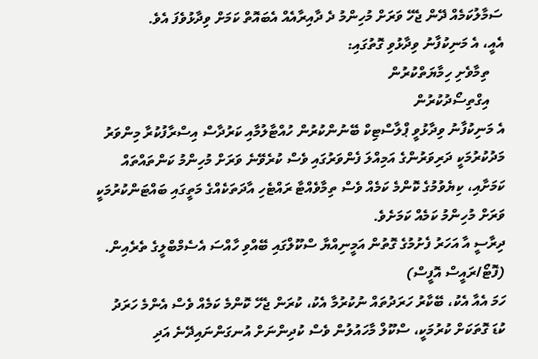ސަމާލުކަމެއް ދޭން ޖެހޭ ވަރަށް މުހިންމު ދެ ދާއިރާއެއް އެބައޮތް ކަމަށް ވިދާޅުވެފަ އެވެ.
އެއީ، އެ މަނިކުފާނު ވިދާޅުވި ގޮތުގައި:
    ތިމާވެށި ހިމާޔަތްކުރުން
    އިގްތިސޯދުކުރުން
އެ މަނިކުފާނު ވިދާޅުވީ ޕްލާސްޓިކް ބޭނުންކުރުން ހުއްޓާލުމާއި ކަރުދާސް އިސްރާފުކުރާ މިންވަރު މަދުކުރުމަކީ ދަރިވަރުންގެ އަމިއްލަ ފެންވަރުގައި ވެސް ކުރެވޭނެ ވަރަށް މުހިންމު ކަންތައްތައް ކަމަށާއި، ކިޔެވުމުގެ ކޮންމެ ކަމެއް ވެސް ތިމާވެއްޓާ ރައްޓެހި އާދަތަކެއްގެ މަތީގައި ބައްޓަންކުރުމަކީ ވަރަށް މުހިންމު ކަމެއް ކަމަށެވެ.
ދިރާސީ އާ އަހަރު ފެށުމުގެ ގޮތުން އަމީނިއްޔާ ސްކޫލްގައި ބޭއްވި ހާއްސަ އެސެމްބްލީގެ ތެރެއިން. (ފޮޓޯ/ރައީސް އޮފީސް)
ހަމަ އެއާ އެކު، ބޭކާރު ހަރަދުތައް ނުކުރުމާ އެކު، ކުރަން ޖެހޭ ކޮންމެ ކަމެއް ވެސް އެންމެ ހަރަދު ކުޑަ ގޮތަކަށް ކުރުމަކީ، ސްކޫލް މާހައުލުން ވެސް ކުދިންނަށް އުނގަންނައިދޭނެ އަދި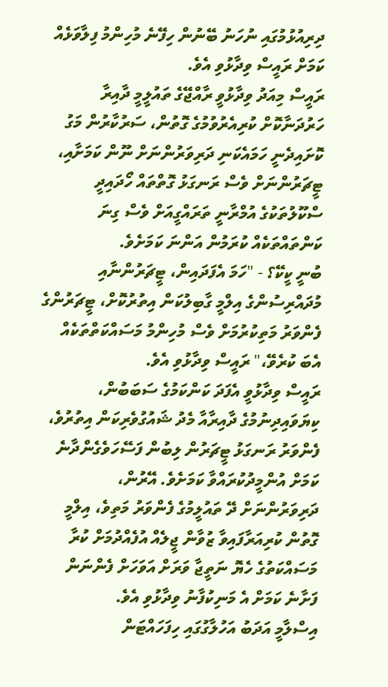ދިރިއުޅުމުގައި ނުހަނު ބޭނުން ހިފޭނެ މުހިންމު ފިލާވަޅެއް ކަމަށް ރައީސް ވިދާޅުވި އެވެ.
ރައީސް މިއަދު ވިދާޅުވީ ރާއްޖޭގެ ތައުލީމީ ދާއިރާ ހަރުދަނާކޮށް ކުރިއެރުވުމުގެ ގޮތުން، ސަރުކާރުން މަގު ކޮށައިދެނީ ހަމައެކަނި ދަރިވަރުންނަށް ނޫން ކަމަށާއި، ޓީޗަރުންނަށް ވެސް ރަނގަޅު ގޮތްތައް ހޯދައިދީ ސްކޫލުތަކުގެ އުމްރާނީ ތަރައްގީއަށް ވެސް ގިނަ ކަންތައްތަކެއް ކުރަމުން އަންނަ ކަމަށެވެ.
ބުނީ ކީކޭ؟ - "ހަމަ އެފަދައިން، ޓީޗަރުންނާއި މުދައްރިސުންގެ އިލްމީ ގާބިލުކަން އިތުރުކޮށް، ޓީޗަރުންގެ ފެންވަރު މަތިކުރުމަށް ވެސް މުހިންމު މަސައްކަތްތަކެއް އެބަ ކުރެވޭ،" ރައީސް ވިދާޅުވި އެވެ.
ރައީސް ވިދާޅުވީ އެފަދަ ކަންކަމުގެ ސަބަބުން، ކިޔަވައިދިނުމުގެ ދާއިރާއާ މެދު ޝައުގުވެރިކަން އިތުރުވެ، ފެންވަރު ރަނގަޅު ޓީޗަރުން ލިބުން ފަސޭހަވެގެންދާނެ ކަމަށް އުންމީދުކުރައްވާ ކަމަށެވެ. އޭރުން، ދަރިވަރުންނަށް ދޭ ތައުލީމުގެ ފެންވަރު މަތިވެ، އިލްމީ ގޮތުން ކުރިއަރާފައިވާ ޒުވާން ޖީލެއް އުފެއްދުމަށް ކުރާ މަސައްކަތުގެ ހެޔޮ ނަތީޖާ ވަރަށް އަވަހަށް ފެންނަން ފަށާނެ ކަމަށް އެ މަނިކުފާނު ވިދާޅުވި އެވެ.
އިސްލާމީ އަދަބު އަހުލާގުގައި ހިފަހައްޓަން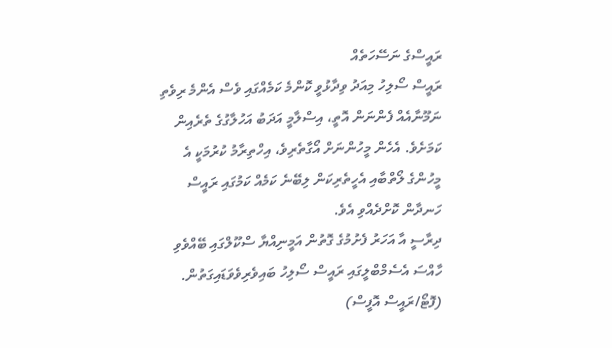ރައީސްގެ ނަސޭހަތެއް
ރައީސް ސޯލިހު މިއަދު ވިދާޅުވީ ކޮންމެ ކަމެއްގައި ވެސް އެންމެ ރިވެތި ނަމޫނާއެއް ފެންނަން އޮތީ، އިސްލާމީ އަދަބު އަހުލާގުގެ ތެރެއިން ކަމަށެވެ. އެހެން މީހުންނަށް އޯގާތެރިވެ، އިހްތިރާމު ކުރުމަކީ އެ މީހުންގެ ލޯތްބާއި އެހީތެރިކަން ލިބޭނެ ކަމެއް ކަމުގައި ރައީސް ހަނދާން ކޮށްދެއްވި އެވެ.
ދިރާސީ އާ އަހަރު ފެށުމުގެ ގޮތުން އަމީނިއްޔާ ސްކޫލްގައި ބޭއްވެވި ހާއްސަ އެސެމްބްލީގައި ރައީސް ސޯލިހު ބައިވެރިވެވަޑައިގަތުން. (ފޮޓޯ/ރައީސް އޮފީސް)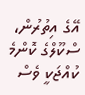އޭގެ އިތުރުން، ސްކޫލްގެ ކޮންމެ ކުއްޖަކީ ވެސް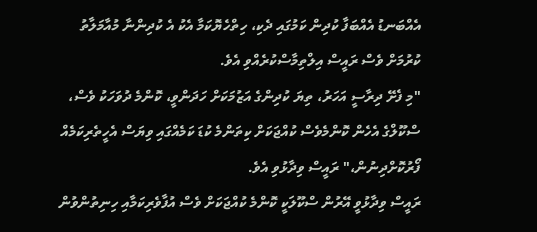އެއްބަނޑު އެއްބަފާ ކުދިން ކަމުގައި ދެކި، ހިތްހެޔޮކަމާ އެކު އެ ކުދިންނާ މުއާމަލާތު ކުރުމަށް ވެސް ރައީސް އިލްތިމާސްކުރެއްވި އެވެ.
"މި ފެށޭ ދިރާސީ އަހަރު، ތިޔަ ކުދިންގެ އަޒުމަކަށް ހަދަންވީ، ކޮންމެ ދުވަހަކު ވެސް، ސްކޫލްގެ އެހެން ކޮންމެވެސް ކުއްޖަކަށް ކިތަންމެ ކުޑަ ކަމެއްގައި ވިޔަސް އެހީތެރިކަމެއް ފޯރުކޮށްދިނުން،" ރައީސް ވިދާޅުވި އެވެ.
ރައީސް ވިދާޅުވީ އޭރުން ސްކޫލަކީ ކޮންމެ ކުއްޖަކަށް ވެސް އުފާވެރިކަމާއި ހިނިތުންވުން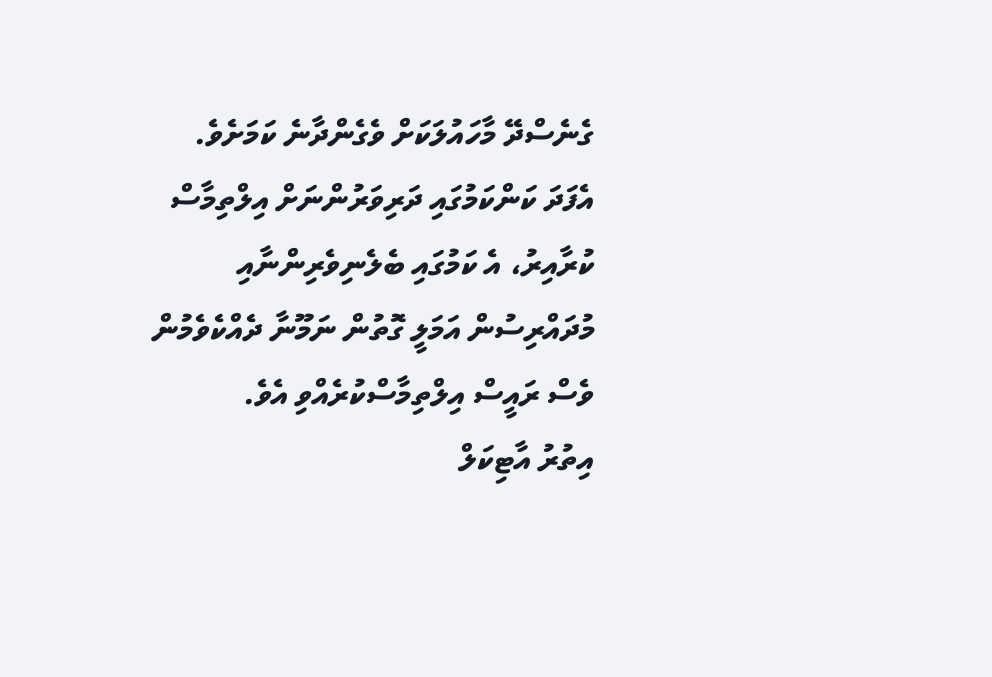ގެނެސްދޭ މާހައުލަކަށް ވެގެންދާނެ ކަމަށެވެ.
އެފަދަ ކަންކަމުގައި ދަރިވަރުންނަށް އިލްތިމާސް ކުރާއިރު، އެ ކަމުގައި ބެލެނިވެރިންނާއި މުދައްރިސުން އަމަލީ ގޮތުން ނަމޫނާ ދެއްކެވެމުން ވެސް ރައީސް އިލްތިމާސްކުރެއްވި އެވެ.
އިތުރު އާޓިކަލް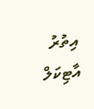އިތުރު އާޓިކަލް